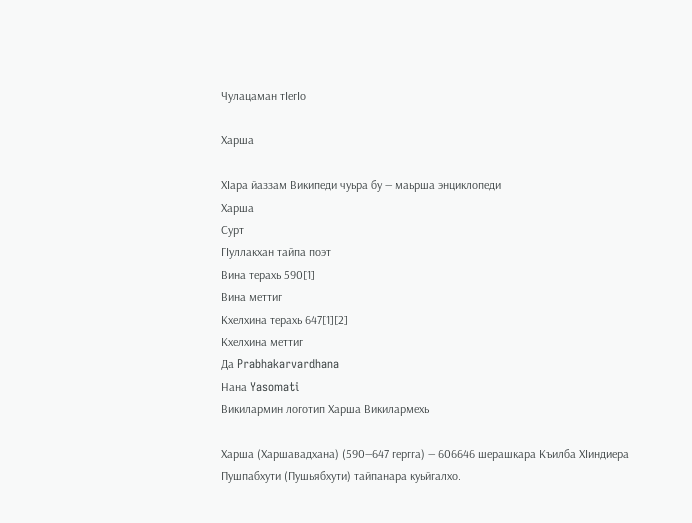Чулацаман тӀегӀо

Харша

ХӀара йаззам Википеди чуьра бу — маьрша энциклопеди
Харша
Сурт
ГӀуллакхан тайпа поэт
Вина терахь 590[1]
Вина меттиг
Кхелхина терахь 647[1][2]
Кхелхина меттиг
Да Prabhakarvardhana
Нана Yasomati
Викилармин логотип Харша Викилармехь

Харша (Харшавадхана) (590—647 гергга) — 606646 шерашкара Къилба ХӀиндиера Пушпабхути (Пушьябхути) тайпанара куьйгалхо.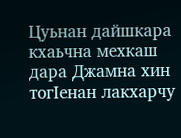Цуьнан дайшкара кхаьчна мехкаш дара Джамна хин тогӀенан лакхарчу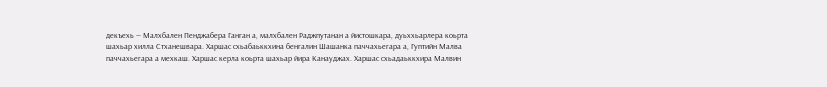декъехь — Малхбален Пенджабера Ганган а, малхбален Раджпутанан а йистошкара, дуьххьарлера коьрта шахьар хилла Стханешвара. Харшас схьабаьккхина бенгалин Шашанка паччахьегара а, Гуптийн Малва паччахьегара а мехкаш. Харшас керла коьрта шахьар йира Канауджах. Харшас схьадаьккхира Малвин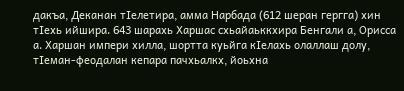дакъа, Деканан тӀелетира, амма Нарбада (612 шеран гергга) хин тӀехь ийшира. 643 шарахь Харшас схьайаьккхира Бенгали а, Орисса а. Харшан импери хилла, шортта куьйга кӀелахь олаллаш долу, тӀеман-феодалан кепара пачхьалкх, йоьхна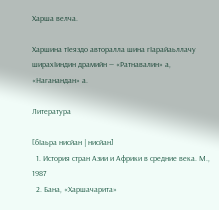Харша велча.

Харшина тӀеяздо авторалла шина гӀарайаьллачу ширахӀиндин драмийн — «Ратнавалин» а, «Наганандан» а.

Литература

[бӀаьра нисйан | нисйан]
  1. История стран Азии и Африки в средние века. М., 1987
  2. Бана, «Харшачарита»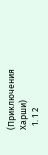(Приключения Харши)
  1. 1 2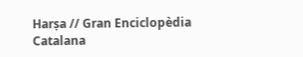Harṣa // Gran Enciclopèdia Catalana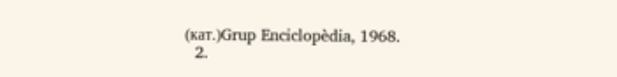(кат.)Grup Enciclopèdia, 1968.
  2.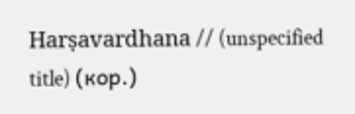Harṣavardhana // (unspecified title) (кор.)